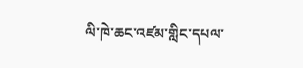ལི་ཁེ་ཆང་འཛམ་གླིང་དཔལ་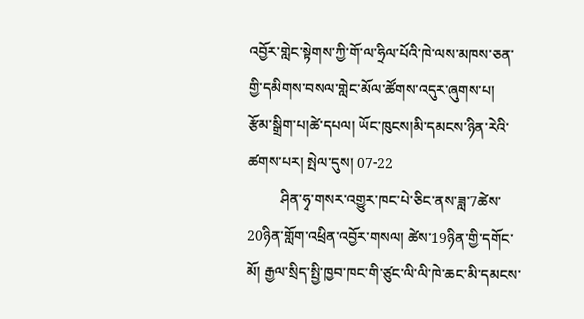འབྱོར་གླེང་སྟེགས་ཀྱི་གོ་ལ་ཧྲིལ་པོའི་ཁེ་ལས་མཁས་ཅན་གྱི་དམིགས་བསལ་གླེང་མོལ་ཚོགས་འདུར་ཞུགས་པ།
རྩོམ་སྒྲིག་པ།ཚེ་དཔལ། ཡོང་ཁུངས།མི་དམངས་ཉིན་རེའི་ཚགས་པར། སྤེལ་དུས། 07-22
         ཤིན་ཧྭ་གསར་འགྱུར་ཁང་པེ་ཅིང་ནས་ཟླ་7ཚེས་20ཉིན་གློག་འཕྲིན་འབྱོར་གསལ། ཚེས་19ཉིན་གྱི་དགོང་མོ། རྒྱལ་སྲིད་སྤྱི་ཁྱབ་ཁང་གི་ཙུང་ལི་ལི་ཁེ་ཆང་མི་དམངས་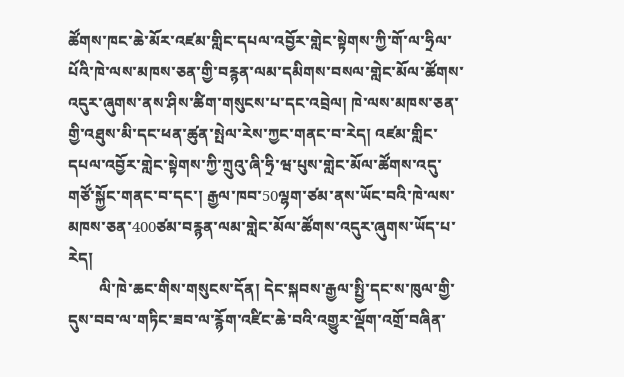ཚོགས་ཁང་ཆེ་མོར་འཛམ་གླིང་དཔལ་འབྱོར་གླེང་སྟེགས་ཀྱི་གོ་ལ་ཧྲིལ་པོའི་ཁེ་ལས་མཁས་ཅན་གྱི་བརྙན་ལམ་དམིགས་བསལ་གླེང་མོལ་ཚོགས་འདུར་ཞུགས་ནས་ཤིས་ཚིག་གསུངས་པ་དང་འབྲེལ། ཁེ་ལས་མཁས་ཅན་གྱི་འཐུས་མི་དང་ཕན་ཚུན་སྤེལ་རེས་ཀྱང་གནང་བ་རེད། འཛམ་གླིང་དཔལ་འབྱོར་གླེང་སྟེགས་ཀྱི་ཀྲུའུ་ཞི་ཧྲི་ཝ་པུས་གླེང་མོལ་ཚོགས་འདུ་གཙོ་སྐྱོང་གནང་བ་དང་། རྒྱལ་ཁབ་50ལྷག་ཙམ་ནས་ཡོང་བའི་ཁེ་ལས་མཁས་ཅན་400ཙམ་བརྙན་ལམ་གླེང་མོལ་ཚོགས་འདུར་ཞུགས་ཡོད་པ་རེད།
        ལི་ཁེ་ཆང་གིས་གསུངས་དོན། དེང་སྐབས་རྒྱལ་སྤྱི་དང་ས་ཁུལ་གྱི་དུས་བབ་ལ་གཏིང་ཟབ་ལ་རྙོག་འཛིང་ཆེ་བའི་འགྱུར་ལྡོག་འགྲོ་བཞིན་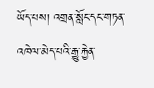ཡོད་པས། འགྲན་སློང་དང་གཏན་འཁེལ་མེད་པའི་རྒྱུ་རྐྱེན་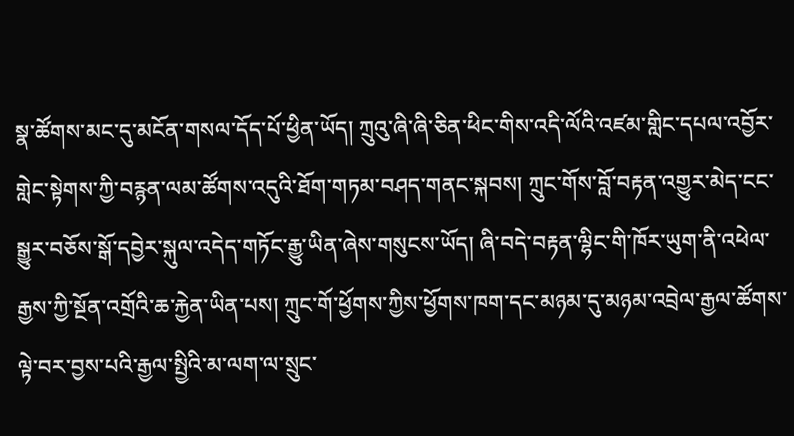སྣ་ཚོགས་མང་དུ་མངོན་གསལ་དོད་པོ་ཕྱིན་ཡོད། ཀྲུའུ་ཞི་ཞི་ཅིན་ཕིང་གིས་འདི་ལོའི་འཛམ་གླིང་དཔལ་འབྱོར་གླེང་སྟེགས་ཀྱི་བརྙན་ལམ་ཚོགས་འདུའི་ཐོག་གཏམ་བཤད་གནང་སྐབས། ཀྲུང་གོས་བློ་བརྟན་འགྱུར་མེད་ངང་སྒྱུར་བཅོས་སྒོ་དབྱེར་སྐུལ་འདེད་གཏོང་རྒྱུ་ཡིན་ཞེས་གསུངས་ཡོད། ཞི་བདེ་བརྟན་ལྷིང་གི་ཁོར་ཡུག་ནི་འཕེལ་རྒྱས་ཀྱི་སྔོན་འགྲོའི་ཆ་རྐྱེན་ཡིན་པས། ཀྲུང་གོ་ཕྱོགས་ཀྱིས་ཕྱོགས་ཁག་དང་མཉམ་དུ་མཉམ་འབྲེལ་རྒྱལ་ཚོགས་ལྟེ་བར་བྱས་པའི་རྒྱལ་སྤྱིའི་མ་ལག་ལ་སྲུང་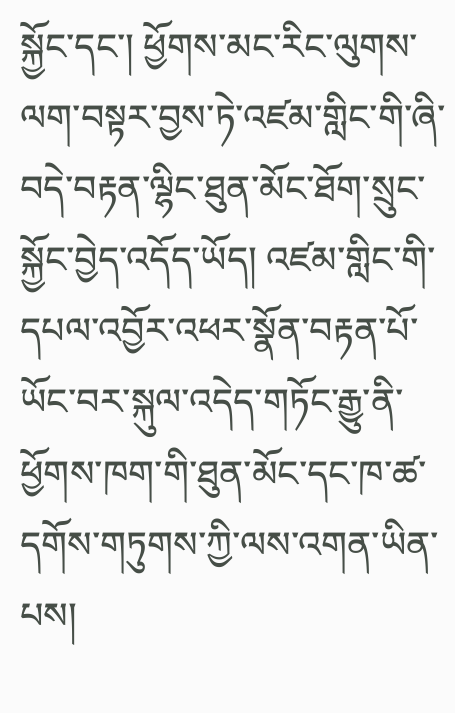སྐྱོང་དང་། ཕྱོགས་མང་རིང་ལུགས་ལག་བསྟར་བྱས་ཏེ་འཛམ་གླིང་གི་ཞི་བདེ་བརྟན་ལྷིང་ཐུན་མོང་ཐོག་སྲུང་སྐྱོང་བྱེད་འདོད་ཡོད། འཛམ་གླིང་གི་དཔལ་འབྱོར་འཕར་སྣོན་བརྟན་པོ་ཡོང་བར་སྐུལ་འདེད་གཏོང་རྒྱུ་ནི་ཕྱོགས་ཁག་གི་ཐུན་མོང་དང་ཁ་ཚ་དགོས་གཏུགས་ཀྱི་ལས་འགན་ཡིན་པས།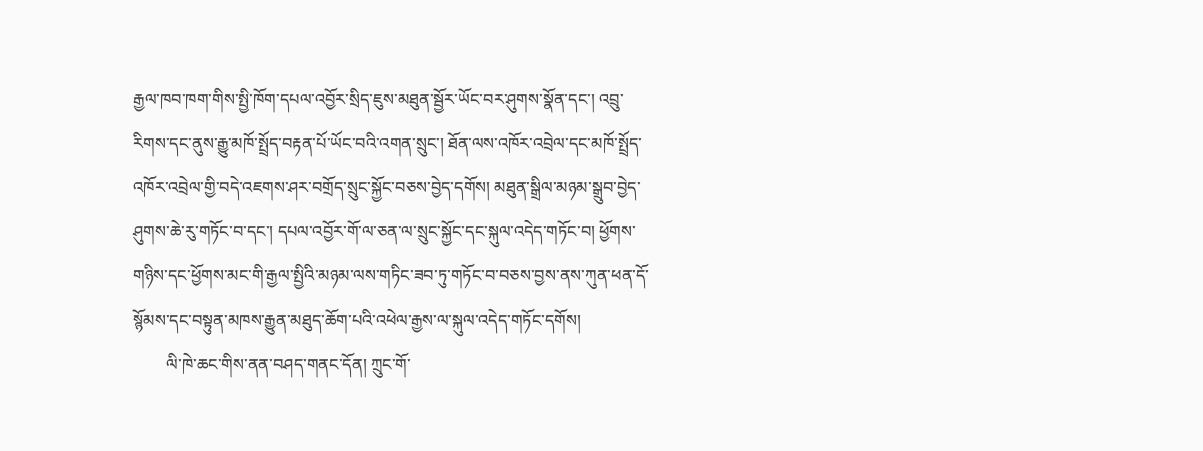རྒྱལ་ཁབ་ཁག་གིས་སྤྱི་ཁོག་དཔལ་འབྱོར་སྲིད་ཇུས་མཐུན་སྦྱོར་ཡོང་བར་ཤུགས་སྣོན་དང་། འབྲུ་རིགས་དང་ནུས་རྒྱུ་མཁོ་སྤྲོད་བརྟན་པོ་ཡོང་བའི་འགན་སྲུང་། ཐོན་ལས་འཁོར་འབྲེལ་དང་མཁོ་སྤྲོད་འཁོར་འབྲེལ་གྱི་བདེ་འཇགས་ཤར་བགྲོད་སྲུང་སྐྱོང་བཅས་བྱེད་དགོས། མཐུན་སྒྲིལ་མཉམ་སྒྲུབ་བྱེད་ཤུགས་ཆེ་རུ་གཏོང་བ་དང་། དཔལ་འབྱོར་གོ་ལ་ཅན་ལ་སྲུང་སྐྱོང་དང་སྐུལ་འདེད་གཏོང་བ། ཕྱོགས་གཉིས་དང་ཕྱོགས་མང་གི་རྒྱལ་སྤྱིའི་མཉམ་ལས་གཏིང་ཟབ་ཏུ་གཏོང་བ་བཅས་བྱས་ནས་ཀུན་ཕན་དོ་སྙོམས་དང་བསྟུན་མཁས་རྒྱུན་མཐུད་ཆོག་པའི་འཕེལ་རྒྱས་ལ་སྐུལ་འདེད་གཏོང་དགོས།
        ལི་ཁེ་ཆང་གིས་ནན་བཤད་གནང་དོན། ཀྲུང་གོ་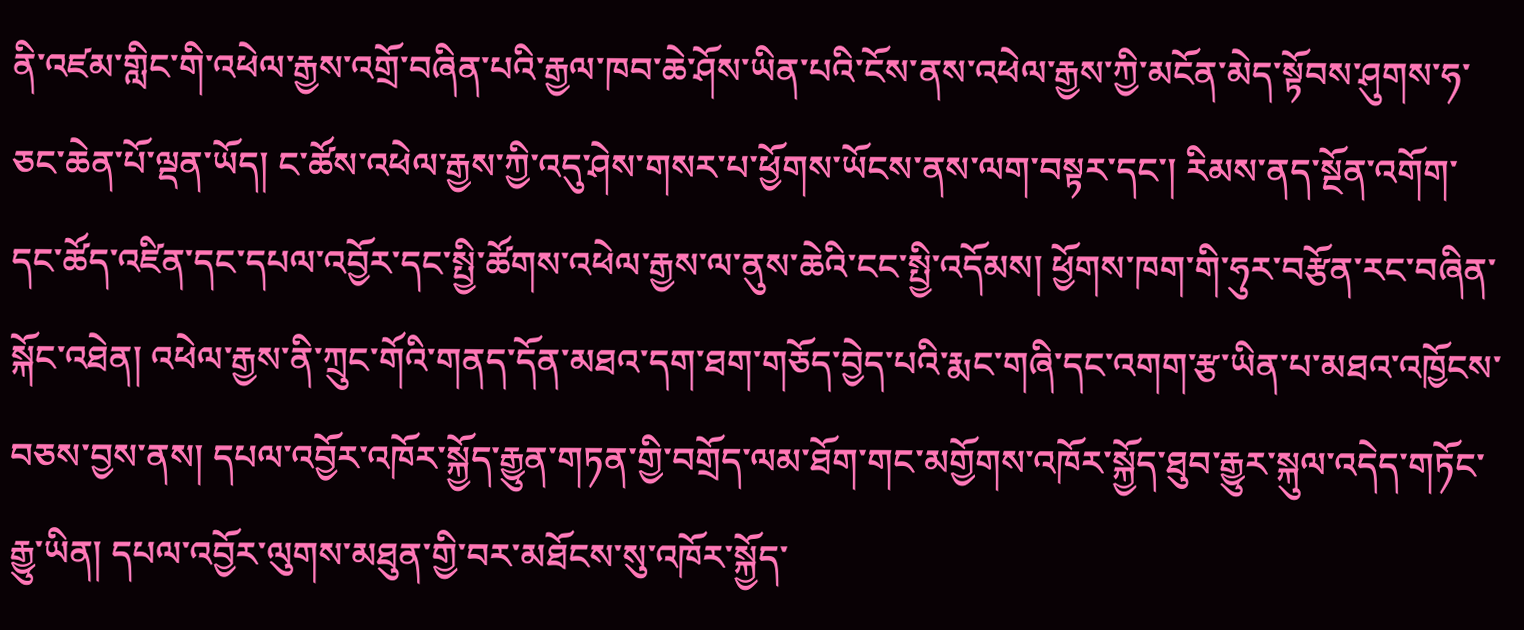ནི་འཛམ་གླིང་གི་འཕེལ་རྒྱས་འགྲོ་བཞིན་པའི་རྒྱལ་ཁབ་ཆེ་ཤོས་ཡིན་པའི་ངོས་ནས་འཕེལ་རྒྱས་ཀྱི་མངོན་མེད་སྟོབས་ཤུགས་ཧ་ཅང་ཆེན་པོ་ལྡན་ཡོད། ང་ཚོས་འཕེལ་རྒྱས་ཀྱི་འདུ་ཤེས་གསར་པ་ཕྱོགས་ཡོངས་ནས་ལག་བསྟར་དང་། རིམས་ནད་སྔོན་འགོག་དང་ཚོད་འཛིན་དང་དཔལ་འབྱོར་དང་སྤྱི་ཚོགས་འཕེལ་རྒྱས་ལ་ནུས་ཆེའི་ངང་སྤྱི་འདོམས། ཕྱོགས་ཁག་གི་ཧུར་བརྩོན་རང་བཞིན་སྐོང་འཐེན། འཕེལ་རྒྱས་ནི་ཀྲུང་གོའི་གནད་དོན་མཐའ་དག་ཐག་གཅོད་བྱེད་པའི་རྨང་གཞི་དང་འགག་རྩ་ཡིན་པ་མཐའ་འཁྱོངས་བཅས་བྱས་ནས། དཔལ་འབྱོར་འཁོར་སྐྱོད་རྒྱུན་གཏན་གྱི་བགྲོད་ལམ་ཐོག་གང་མགྱོགས་འཁོར་སྐྱོད་ཐུབ་རྒྱུར་སྐུལ་འདེད་གཏོང་རྒྱུ་ཡིན། དཔལ་འབྱོར་ལུགས་མཐུན་གྱི་བར་མཐོངས་སུ་འཁོར་སྐྱོད་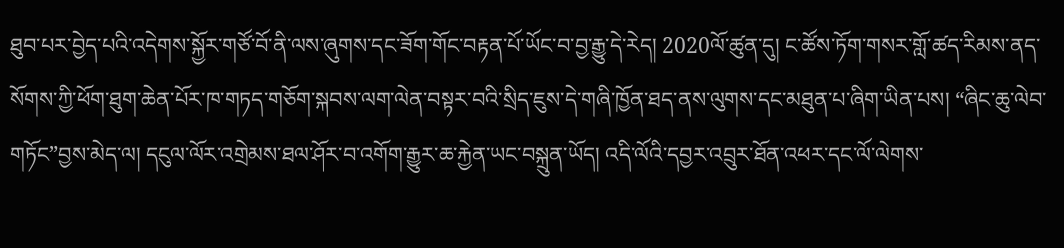ཐུབ་པར་བྱེད་པའི་འདེགས་སྐྱོར་གཙོ་བོ་ནི་ལས་ཞུགས་དང་ཟོག་གོང་བརྟན་པོ་ཡོང་བ་བྱ་རྒྱུ་དེ་རེད། 2020ལོ་ཚུན་དུ། ང་ཚོས་ཏོག་གསར་གློ་ཚད་རིམས་ནད་སོགས་ཀྱི་ཕོག་ཐུག་ཆེན་པོར་ཁ་གཏད་གཅོག་སྐབས་ལག་ལེན་བསྟར་བའི་སྲིད་ཇུས་དེ་གཞི་ཁྱོན་ཐད་ནས་ལུགས་དང་མཐུན་པ་ཞིག་ཡིན་པས། “ཞིང་ཆུ་ལེབ་གཏོང”བྱས་མེད་ལ། དངུལ་ལོར་འགྲེམས་ཐལ་ཤོར་བ་འགོག་རྒྱུར་ཆ་རྐྱེན་ཡང་བསྐྲུན་ཡོད། འདི་ལོའི་དབྱར་འབྲུར་ཐོན་འཕར་དང་ལོ་ལེགས་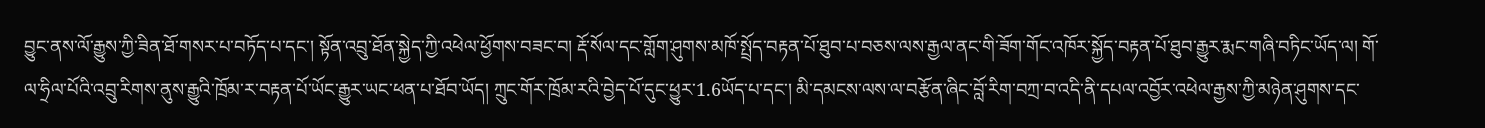བྱུང་ནས་ལོ་རྒྱུས་ཀྱི་ཟིན་ཐོ་གསར་པ་བཏོད་པ་དང་། སྟོན་འབྲུ་ཐོན་སྐྱེད་ཀྱི་འཕེལ་ཕྱོགས་བཟང་བ། རྡོ་སོལ་དང་གློག་ཤུགས་མཁོ་སྤྲོད་བརྟན་པོ་ཐུབ་པ་བཅས་ལས་རྒྱལ་ནང་གི་ཟོག་གོང་འཁོར་སྐྱོད་བརྟན་པོ་ཐུབ་རྒྱུར་རྨང་གཞི་བཏིང་ཡོད་ལ། གོ་ལ་ཧྲིལ་པོའི་འབྲུ་རིགས་ནུས་རྒྱུའི་ཁྲོམ་ར་བརྟན་པོ་ཡོང་རྒྱུར་ཡང་ཕན་པ་ཐོབ་ཡོད། ཀྲུང་གོར་ཁྲོམ་རའི་བྱེད་པོ་དུང་ཕྱུར་1.6ཡོད་པ་དང་། མི་དམངས་ལས་ལ་བརྩོན་ཞིང་བློ་རིག་བཀྲ་བ་འདི་ནི་དཔལ་འབྱོར་འཕེལ་རྒྱས་ཀྱི་མཉེན་ཤུགས་དང་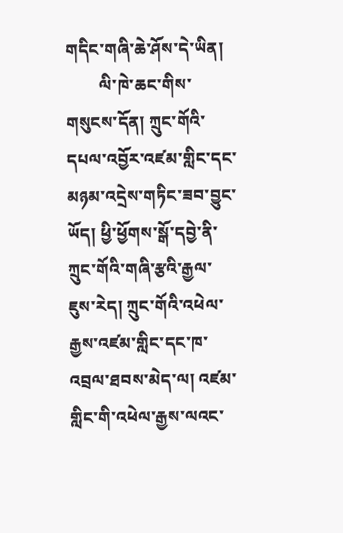གདིང་གཞི་ཆེ་ཤོས་དེ་ཡིན།
        ལི་ཁེ་ཆང་གིས་གསུངས་དོན། ཀྲུང་གོའི་དཔལ་འབྱོར་འཛམ་གླིང་དང་མཉམ་འདྲེས་གཏིང་ཟབ་བྱུང་ཡོད། ཕྱི་ཕྱོགས་སྒོ་དབྱེ་ནི་ཀྲུང་གོའི་གཞི་རྩའི་རྒྱལ་ཇུས་རེད། ཀྲུང་གོའི་འཕེལ་རྒྱས་འཛམ་གླིང་དང་ཁ་འབྲལ་ཐབས་མེད་ལ། འཛམ་གླིང་གི་འཕེལ་རྒྱས་ལའང་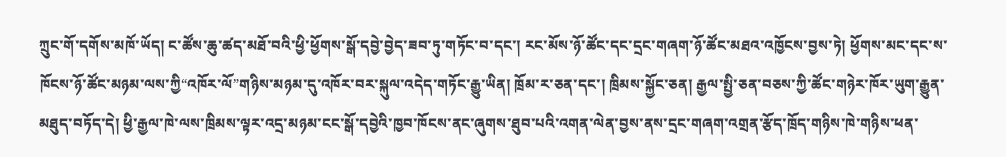ཀྲུང་གོ་དགོས་མཁོ་ཡོད། ང་ཚོས་ཆུ་ཚད་མཐོ་བའི་ཕྱི་ཕྱོགས་སྒོ་དབྱེ་བྱེད་ཟབ་ཏུ་གཏོང་བ་དང་། རང་མོས་ཉོ་ཚོང་དང་དྲང་གཞག་ཉོ་ཚོང་མཐའ་འཁྱོངས་བྱས་ཏེ། ཕྱོགས་མང་དང་ས་ཁོངས་ཉོ་ཚོང་མཉམ་ལས་ཀྱི“འཁོར་ལོ”གཉིས་མཉམ་དུ་འཁོར་བར་སྐུལ་འདེད་གཏོང་རྒྱུ་ཡིན། ཁྲོམ་ར་ཅན་དང་། ཁྲིམས་སྐྱོང་ཅན། རྒྱལ་སྤྱི་ཅན་བཅས་ཀྱི་ཚོང་གཉེར་ཁོར་ཡུག་རྒྱུན་མཐུད་བཏོད་དེ། ཕྱི་རྒྱལ་ཁེ་ལས་ཁྲིམས་ལྟར་འདྲ་མཉམ་ངང་སྒོ་དབྱེའི་ཁྱབ་ཁོངས་ནང་ཞུགས་ཐུབ་པའི་འགན་ལེན་བྱས་ནས་དྲང་གཞག་འགྲན་རྩོད་ཁྲོད་གཉིས་ཁེ་གཉིས་ཕན་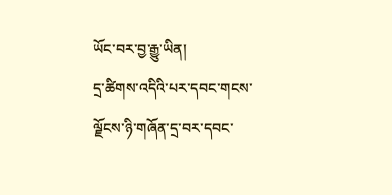ཡོང་བར་བྱ་རྒྱུ་ཡིན།
དྲ་ཚིགས་འདིའི་པར་དབང་གངས་ལྗོངས་ཉི་གཞོན་དྲ་བར་དབང་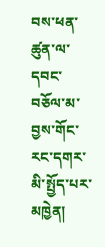བས་ཕན་ཚུན་ལ་དབང་བཅོལ་མ་བྱས་གོང་རང་དགར་མི་སྤྱོད་པར་མཁྱེན།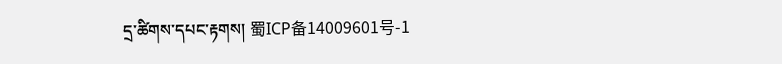དྲ་ཚིགས་དཔང་རྟགས། 蜀ICP备14009601号-1